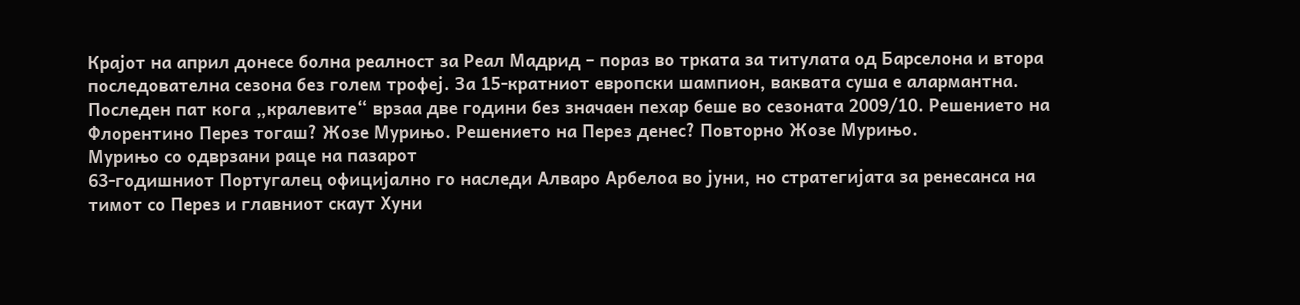Крајот на април донесе болна реалност за Реал Мадрид – пораз во трката за титулата од Барселона и втора последователна сезона без голем трофеј. За 15-кратниот европски шампион, ваквата суша е алармантна. Последен пат кога „кралевите“ врзаа две години без значаен пехар беше во сезоната 2009/10. Решението на Флорентино Перез тогаш? Жозе Мурињо. Решението на Перез денес? Повторно Жозе Мурињо.
Мурињо со одврзани раце на пазарот
63-годишниот Португалец официјално го наследи Алваро Арбелоа во јуни, но стратегијата за ренесанса на тимот со Перез и главниот скаут Хуни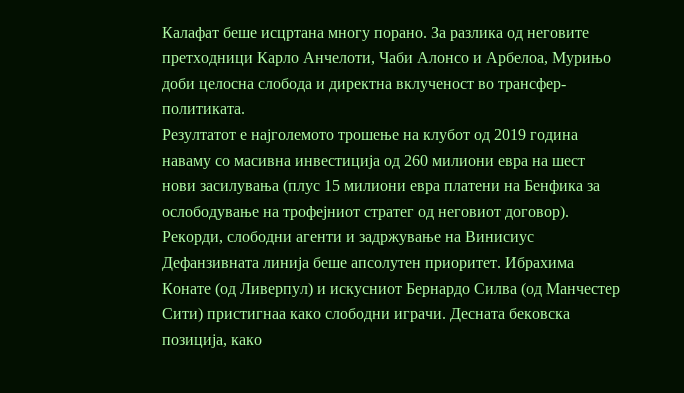Калафат беше исцртана многу порано. За разлика од неговите претходници Карло Анчелоти, Чаби Алонсо и Арбелоа, Мурињо доби целосна слобода и директна вклученост во трансфер-политиката.
Резултатот е најголемото трошење на клубот од 2019 година наваму со масивна инвестиција од 260 милиони евра на шест нови засилувања (плус 15 милиони евра платени на Бенфика за ослободување на трофејниот стратег од неговиот договор).
Рекорди, слободни агенти и задржување на Винисиус
Дефанзивната линија беше апсолутен приоритет. Ибрахима Конате (од Ливерпул) и искусниот Бернардо Силва (од Манчестер Сити) пристигнаа како слободни играчи. Десната бековска позиција, како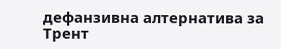дефанзивна алтернатива за Трент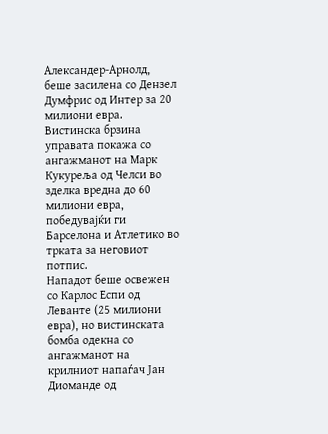Александер-Арнолд, беше засилена со Дензел Думфрис од Интер за 20 милиони евра. Вистинска брзина управата покажа со ангажманот на Марк Кукуреља од Челси во зделка вредна до 60 милиони евра, победувајќи ги Барселона и Атлетико во трката за неговиот потпис.
Нападот беше освежен со Карлос Еспи од Леванте (25 милиони евра), но вистинската бомба одекна со ангажманот на крилниот напаѓач Јан Диоманде од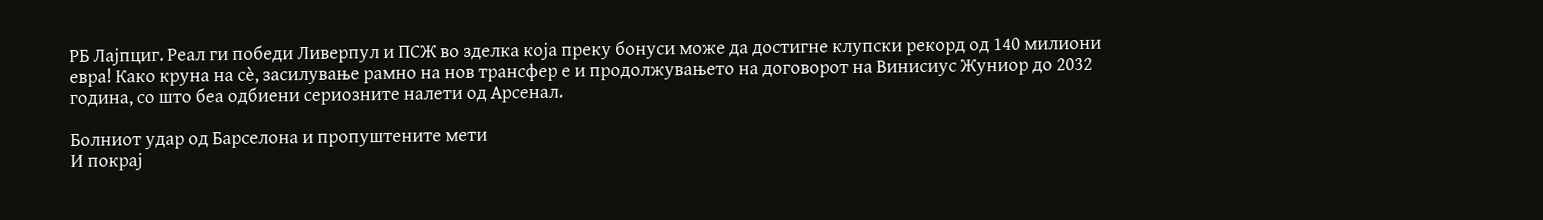РБ Лајпциг. Реал ги победи Ливерпул и ПСЖ во зделка која преку бонуси може да достигне клупски рекорд од 140 милиони евра! Како круна на сè, засилување рамно на нов трансфер е и продолжувањето на договорот на Винисиус Жуниор до 2032 година, со што беа одбиени сериозните налети од Арсенал.

Болниот удар од Барселона и пропуштените мети
И покрај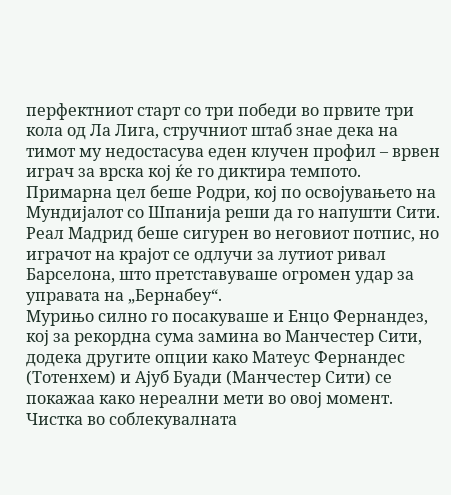перфектниот старт со три победи во првите три кола од Ла Лига, стручниот штаб знае дека на тимот му недостасува еден клучен профил – врвен играч за врска кој ќе го диктира темпото. Примарна цел беше Родри, кој по освојувањето на Мундијалот со Шпанија реши да го напушти Сити. Реал Мадрид беше сигурен во неговиот потпис, но играчот на крајот се одлучи за лутиот ривал Барселона, што претставуваше огромен удар за управата на „Бернабеу“.
Мурињо силно го посакуваше и Енцо Фернандез, кој за рекордна сума замина во Манчестер Сити, додека другите опции како Матеус Фернандес (Тотенхем) и Ајуб Буади (Манчестер Сити) се покажаа како нереални мети во овој момент.
Чистка во соблекувалната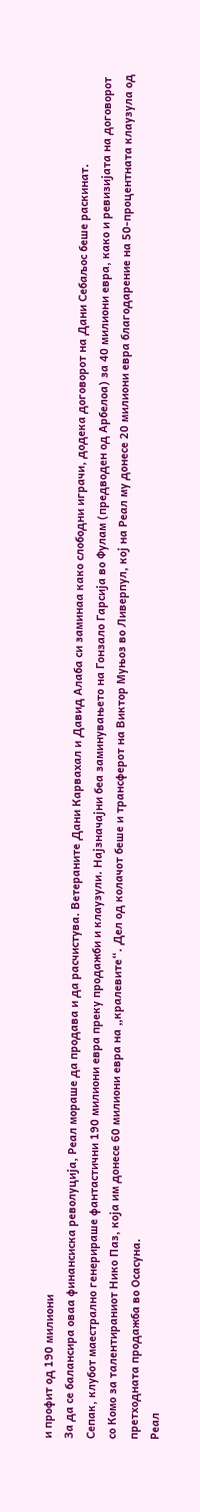и профит од 190 милиони
За да се балансира оваа финансиска револуција, Реал мораше да продава и да расчистува. Ветераните Дани Карвахал и Давид Алаба си заминаа како слободни играчи, додека договорот на Дани Себаљос беше раскинат.
Сепак, клубот маестрално генерираше фантастични 190 милиони евра преку продажби и клаузули. Најзначајни беа заминувањето на Гонзало Гарсија во Фулам (предводен од Арбелоа) за 40 милиони евра, како и ревизијата на договорот со Комо за талентираниот Нико Паз, која им донесе 60 милиони евра на „кралевите“. Дел од колачот беше и трансферот на Виктор Муњоз во Ливерпул, кој на Реал му донесе 20 милиони евра благодарение на 50-процентната клаузула од претходната продажба во Осасуна.
Реал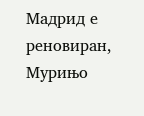Мадрид е реновиран, Мурињо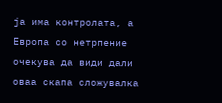ја има контролата, а Европа со нетрпение очекува да види дали оваа скапа сложувалка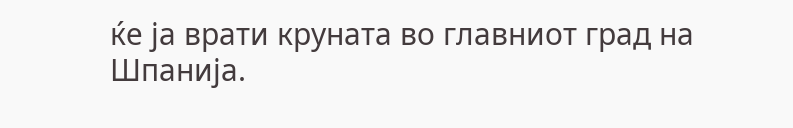ќе ја врати круната во главниот град на Шпанија.